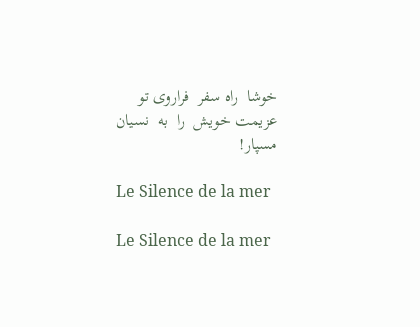خوشا  راه سفر  فراروی تو
عزيمت خويش  را  به  نسيان  مسپار!

Le Silence de la mer

Le Silence de la mer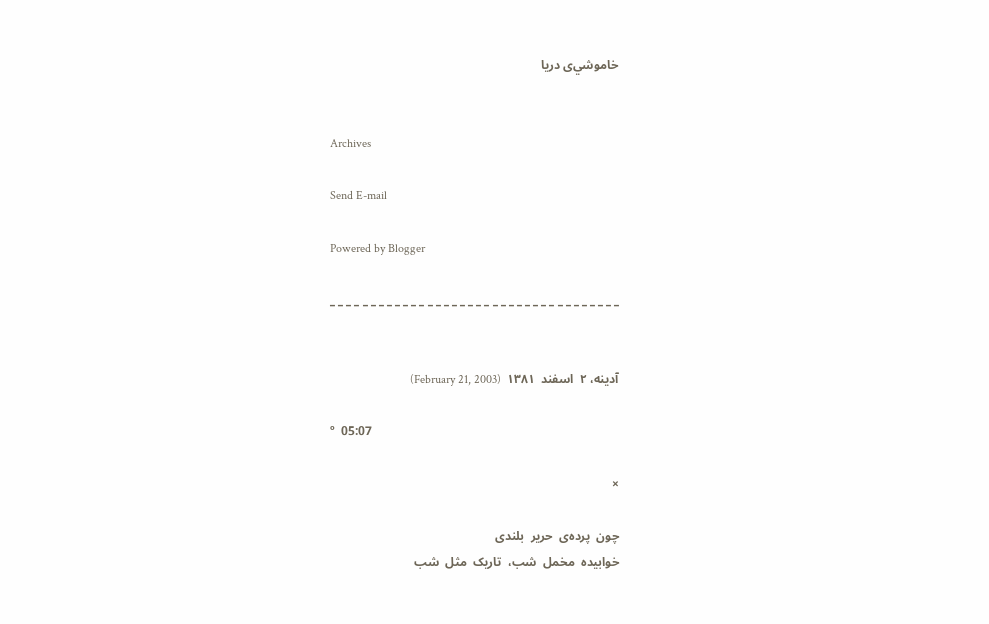خاموشي‌ی دریا


Archives

Send E-mail

Powered by Blogger

_ _ _ _ _ _ _ _ _ _ _ _ _ _ _ _ _ _ _ _ _ _ _ _ _ _ _ _ _ _ _ _ _ _ _ _


آدينه، ۲  اسفند  ۱۳۸۱  (February 21, 2003)

º  05:07

×

چون  پرده‌ی  حرير  بلندی
خوابيده  مخمل  شب،  تاريک  مثل  شب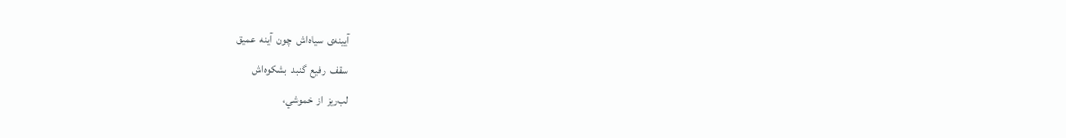آيينه‌ی  سياه‌اش  چون  آينه  عميق
سقف  رفيع  گنبد  بشکوه‌اش
لب‌ريز  از  خموشي،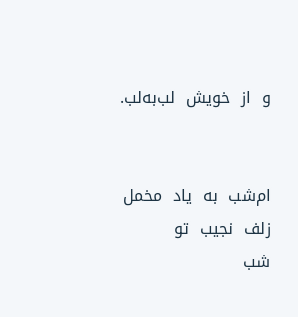و  از  خويش  لب‌به‌لب.


ام‌شب  به  ياد  مخمل  زلف  نجيب  تو
شب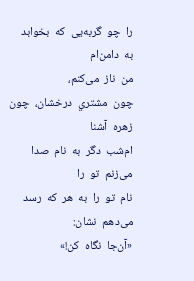را  چو  گربه‌يی  که  بخوابد  به  دامن‌ام
من  ناز  می‌کنم،
چون  مشتري  درخشان،  چون  زهره  آشنا
ام‌شب  دگر  به  نام  صدا  می‌زنم  تو  را
نام  تو  را  به  هر  که  رسد  می‌دهم  نشان:
«آن‌جا  نگاه  کن!»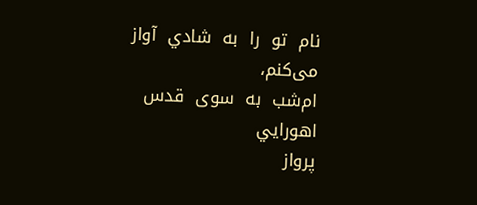نام  تو  را  به  شادي  آواز  می‌کنم،
ام‌شب  به  سوی  قدس  اهورايي
پرواز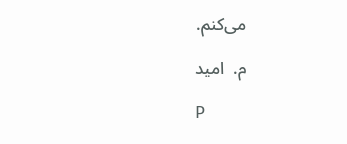می‌کنم.

م.  اميد

P